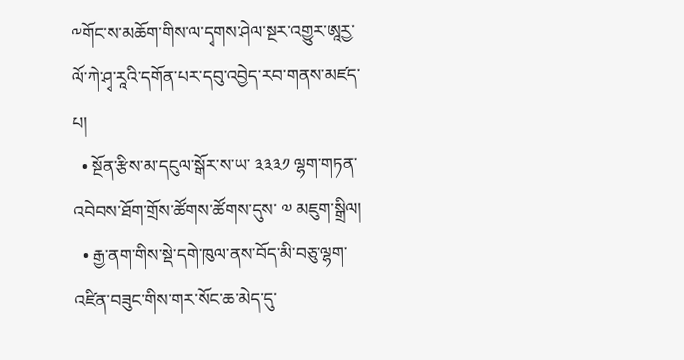༸གོང་ས་མཆོག་གིས་ལ་དྭགས་ཤེལ་སྔར་འགྱུར་ཨཱརྱ་ལོ་ཀེ་ཤྭ་རཱའི་དགོན་པར་དབུ་འབྱེད་རབ་གནས་མཛད་པ།
  • སྔོན་རྩིས་མ་དངུལ་སྒོར་ས་ཡ་ ༣༣༣༡ ལྷག་གཏན་འབེབས་ཐོག་གྲོས་ཚོགས་ཚོགས་དུས་ ༧ མཇུག་སྒྲིལ།
  • རྒྱ་ནག་གིས་སྡེ་དགེ་ཁུལ་ནས་བོད་མི་བཅུ་ལྷག་འཛིན་བཟུང་གིས་གར་སོང་ཆ་མེད་དུ་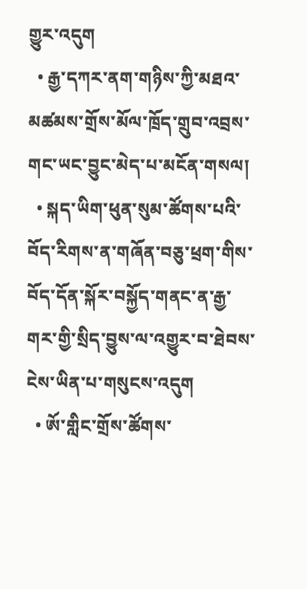གྱུར་འདུག
  • རྒྱ་དཀར་ནག་གཉིས་ཀྱི་མཐའ་མཚམས་གྲོས་མོལ་ཁྲོད་གྲུབ་འབྲས་གང་ཡང་བྱུང་མེད་པ་མངོན་གསལ།
  • སྐད་ཡིག་ཕུན་སུམ་ཚོགས་པའི་བོད་རིགས་ན་གཞོན་བཅུ་ཕྲག་གིས་བོད་དོན་སྐོར་བསྐྱོད་གནང་ན་རྒྱ་གར་གྱི་སྲིད་བྱུས་ལ་འགྱུར་བ་ཐེབས་ངེས་ཡིན་པ་གསུངས་འདུག
  • ཨོ་གླིང་གྲོས་ཚོགས་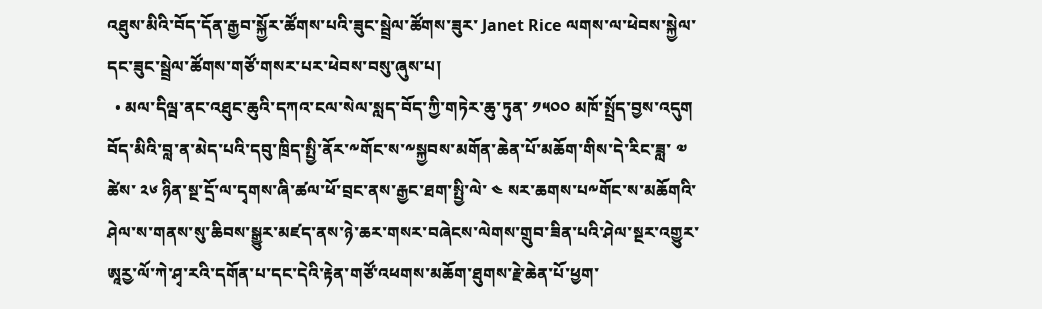འཐུས་མིའི་བོད་དོན་རྒྱབ་སྐྱོར་ཚོགས་པའི་ཟུང་སྦྲེལ་ཚོགས་ཟུར་ Janet Rice ལགས་ལ་ཕེབས་སྐྱེལ་དང་ཟུང་སྦྲེལ་ཚོགས་གཙོ་གསར་པར་ཕེབས་བསུ་ཞུས་པ།
  • མལ་དིལྦ་ནང་འཐུང་ཆུའི་དཀའ་ངལ་སེལ་སླད་བོད་ཀྱི་གཏེར་ཆུ་ཏུན་ ༡༥༠༠ མཁོ་སྤྲོད་བྱས་འདུག
བོད་མིའི་བླ་ན་མེད་པའི་དབུ་ཁྲིད་སྤྱི་ནོར་༸གོང་ས་༸སྐྱབས་མགོན་ཆེན་པོ་མཆོག་གིས་དེ་རིང་ཟླ་ ༧ ཚེས་ ༢༦ ཉིན་སྔ་དྲོ་ལ་དྭགས་ཞི་ཚལ་ཕོ་བྲང་ནས་རྒྱང་ཐག་སྤྱི་ལེ་ ༤ སར་ཆགས་པ༸གོང་ས་མཆོགའི་ཤེལ་ས་གནས་སུ་ཆིབས་སྒྱུར་མཛད་ནས་ཉེ་ཆར་གསར་བཞེངས་ལེགས་གྲུབ་ཟིན་པའི་ཤེལ་སྔར་འགྱུར་ཨཱརྱ་ལོ་ཀེ་ཤྭ་རའི་དགོན་པ་དང་དེའི་རྟེན་གཙོ་འཕགས་མཆོག་ཐུགས་རྗེ་ཆེན་པོ་ཕྱག་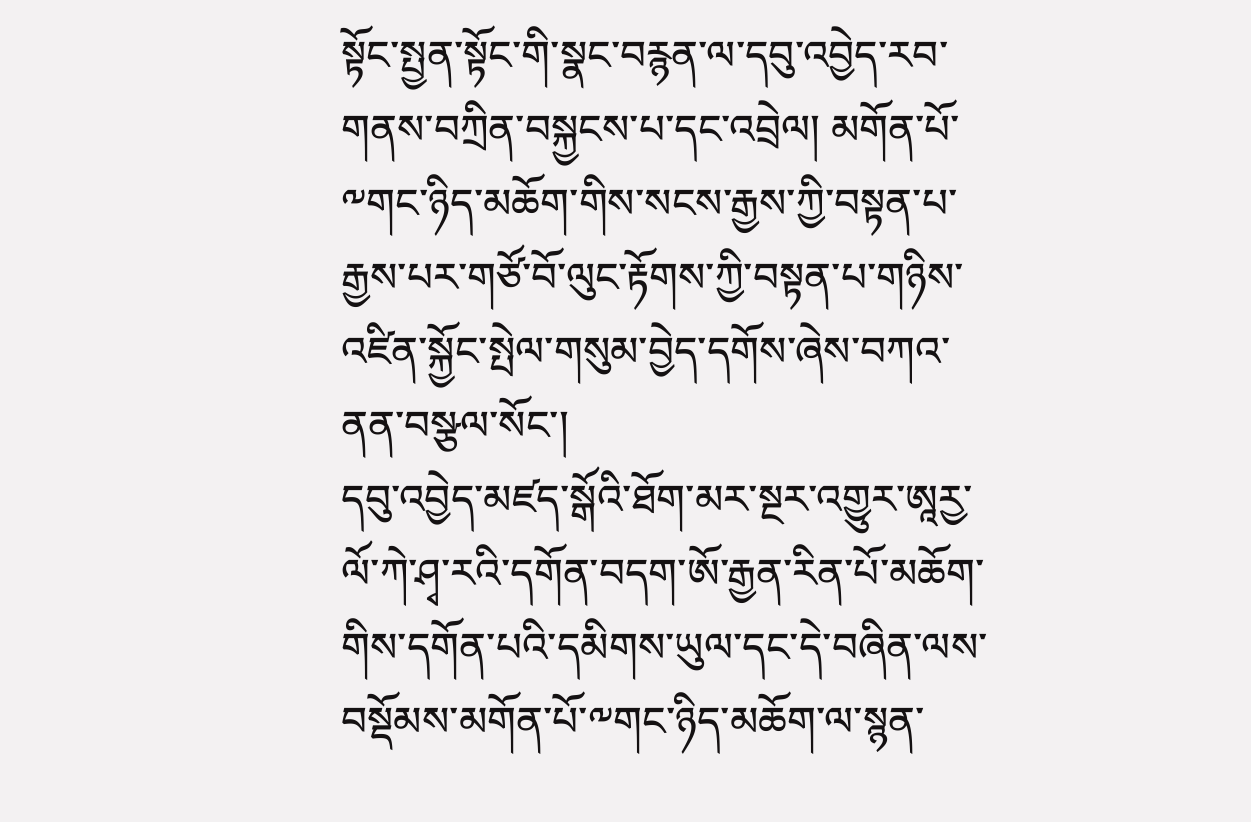སྟོང་སྤྱན་སྟོང་གི་སྣང་བརྙན་ལ་དབུ་འབྱེད་རབ་གནས་བཀྲིན་བསྐྱངས་པ་དང་འབྲེལ། མགོན་པོ་༸གང་ཉིད་མཆོག་གིས་སངས་རྒྱས་ཀྱི་བསྟན་པ་རྒྱས་པར་གཙོ་བོ་ལུང་རྟོགས་ཀྱི་བསྟན་པ་གཉིས་འཛིན་སྐྱོང་སྤེལ་གསུམ་བྱེད་དགོས་ཞེས་བཀའ་ནན་བསྩལ་སོང་།
དབུ་འབྱེད་མཛད་སྒོའི་ཐོག་མར་སྔར་འགྱུར་ཨཱརྱ་ལོ་ཀེ་ཤྭ་རའི་དགོན་བདག་ཨོ་རྒྱན་རིན་པོ་མཆོག་གིས་དགོན་པའི་དམིགས་ཡུལ་དང་དེ་བཞིན་ལས་བསྡོམས་མགོན་པོ་༸གང་ཉིད་མཆོག་ལ་སྙན་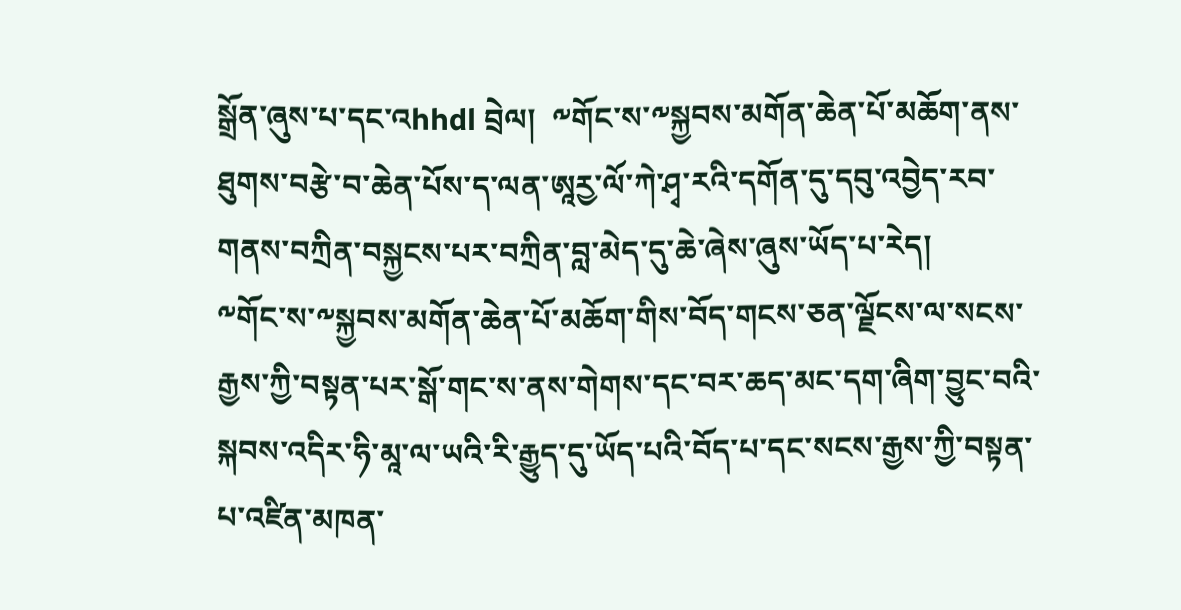སྒྲོན་ཞུས་པ་དང་འhhdl བྲེལ།  ༸གོང་ས་༸སྐྱབས་མགོན་ཆེན་པོ་མཆོག་ནས་ཐུགས་བརྩེ་བ་ཆེན་པོས་ད་ལན་ཨཱརྱ་ལོ་ཀེ་ཤྭ་རའི་དགོན་དུ་དབུ་འབྱེད་རབ་གནས་བཀྲིན་བསྐྱངས་པར་བཀྲིན་བླ་མེད་དུ་ཆེ་ཞེས་ཞུས་ཡོད་པ་རེད།
༸གོང་ས་༸སྐྱབས་མགོན་ཆེན་པོ་མཆོག་གིས་བོད་གངས་ཅན་ལྗོངས་ལ་སངས་རྒྱས་ཀྱི་བསྟན་པར་སྒོ་གང་ས་ནས་གེགས་དང་བར་ཆད་མང་དག་ཞིག་བྱུང་བའི་སྐབས་འདིར་ཧི་མཱ་ལ་ཡའི་རི་རྒྱུད་དུ་ཡོད་པའི་བོད་པ་དང་སངས་རྒྱས་ཀྱི་བསྟན་པ་འཛིན་མཁན་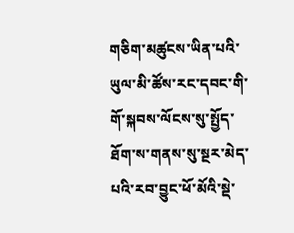གཅིག་མཚུངས་ཡིན་པའི་ཡུལ་མི་ཚོས་རང་དབང་གི་གོ་སྐབས་ལོངས་སུ་སྤྱོད་ཐོག་ས་གནས་སུ་སྔར་མེད་པའི་རབ་བྱུང་ཕོ་མོའི་སྡེ་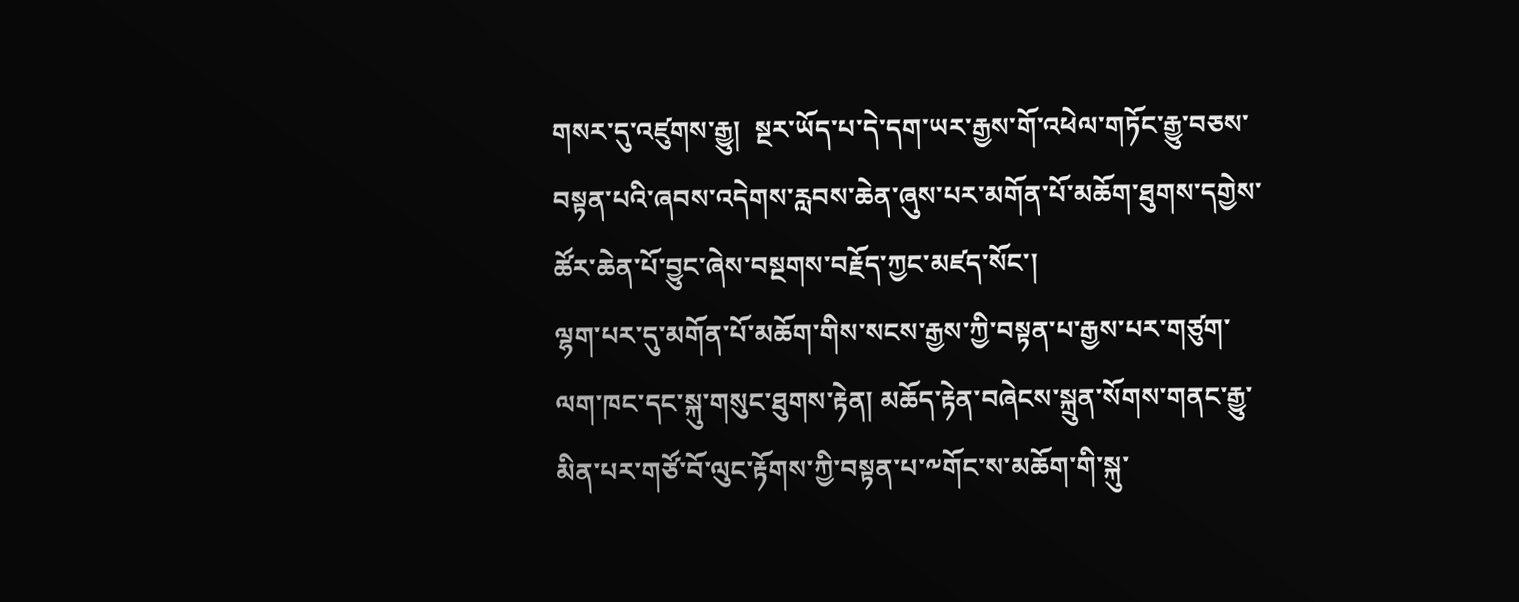གསར་དུ་འཛུགས་རྒྱུ།  སྔར་ཡོད་པ་དེ་དག་ཡར་རྒྱས་གོ་འཕེལ་གཏོང་རྒྱུ་བཅས་བསྟན་པའི་ཞབས་འདེགས་རླབས་ཆེན་ཞུས་པར་མགོན་པོ་མཆོག་ཐུགས་དགྱེས་ཚོར་ཆེན་པོ་བྱུང་ཞེས་བསྔགས་བརྗོད་ཀྱང་མཛད་སོང་།
ལྷག་པར་དུ་མགོན་པོ་མཆོག་གིས་སངས་རྒྱས་ཀྱི་བསྟན་པ་རྒྱས་པར་གཙུག་ལག་ཁང་དང་སྐུ་གསུང་ཐུགས་རྟེན། མཆོད་རྟེན་བཞེངས་སྐྲུན་སོགས་གནང་རྒྱུ་མིན་པར་གཙོ་བོ་ལུང་རྟོགས་ཀྱི་བསྟན་པ་༸གོང་ས་མཆོག་གི་སྐུ་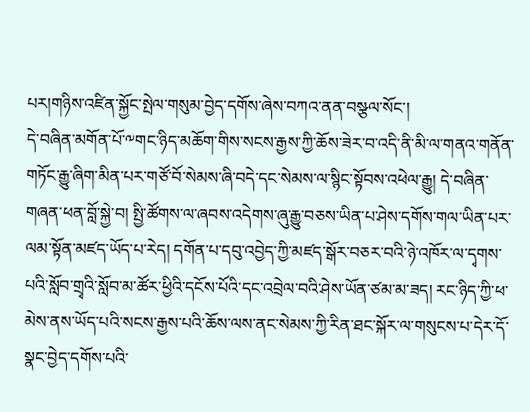པར།གཉིས་འཛིན་སྐྱོང་སྤེལ་གསུམ་བྱེད་དགོས་ཞེས་བཀའ་ནན་བསྩལ་སོང་།
དེ་བཞིན་མགོན་པོ་༸གང་ཉིད་མཆོག་གིས་སངས་རྒྱས་ཀྱི་ཆོས་ཟེར་བ་འདི་ནི་མི་ལ་གནའ་གནོན་གཏོང་རྒྱུ་ཞིག་མིན་པར་གཙོ་བོ་སེམས་ཞི་བདེ་དང་སེམས་ལ་སྙིང་སྟོབས་འཕེལ་རྒྱུ། དེ་བཞིན་གཞན་ཕན་བློ་སྐྱེ་བ། སྤྱི་ཚོགས་ལ་ཞབས་འདེགས་ཞུ་རྒྱུ་བཅས་ཡིན་པ་ཤེས་དགོས་གལ་ཡིན་པར་ལམ་སྟོན་མཛད་ཡོད་པ་རེད། དགོན་པ་དབུ་འབྱེད་ཀྱི་མཛད་སྒོར་བཅར་བའི་ཉེ་འཁོར་ལ་དྭགས་པའི་སློབ་གྲྭའི་སློབ་མ་ཚོར་ཕྱིའི་དངོས་པོའི་དང་འབྲེལ་བའི་ཤེས་ཡོན་ཙམ་མ་ཟད། རང་ཉིད་ཀྱི་ཕ་མེས་ནས་ཡོད་པའི་སངས་རྒྱས་པའི་ཆོས་ལས་ནང་སེམས་ཀྱི་རིན་ཐང་སྐོར་ལ་གསུངས་པ་དེར་དོ་སྣང་བྱེད་དགོས་པའི་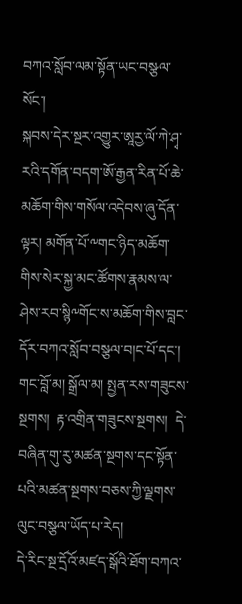བཀའ་སློབ་ལམ་སྟོན་ཡང་བསྩལ་སོང་།
སྐབས་དེར་སྔར་འགྱུར་ཨཱརྱ་ལོ་ཀེ་ཤྭ་རའི་དགོན་བདག་ཨོ་རྒྱན་རིན་པོ་ཆེ་མཆོག་གིས་གསོལ་འདེབས་ཞུ་དོན་ལྟར། མགོན་པོ་༸གང་ཉིད་མཆོག་གིས་སེར་སྐྱ་མང་ཚོགས་རྣམས་ལ་ཤེས་རབ་སྙི༸གོང་ས་མཆོག་གིས་བླང་དོར་བཀའ་སློབ་བསྩལ་བ།ང་པོ་དང་། གང་བློ་མ། སྒྲོལ་མ། སྤྱན་རས་གཟུངས་སྔགས།  རྟ་འགྲིན་གཟུངས་སྔགས།  དེ་བཞིན་གུ་རུ་མཚན་སྔགས་དང་སྟོན་པའི་མཚན་སྔགས་བཅས་ཀྱི་ལྗགས་ལུང་བསྩལ་ཡོད་པ་རེད།
དེ་རིང་སྔ་དྲོའོ་མཛད་སྒོའི་ཐོག་བཀའ་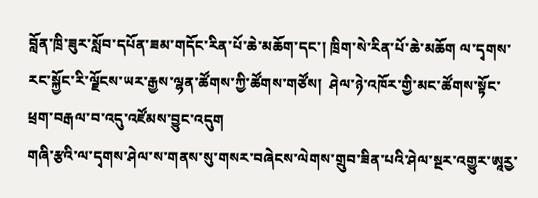བློན་ཁྲི་ཟུར་སློབ་དཔོན་ཟམ་གདོང་རིན་པོ་ཆེ་མཆོག་དང་། ཁྲིག་སེ་རིན་པོ་ཆེ་མཆོག ལ་དྭགས་རང་སྐྱོང་རི་ལྗོངས་ཡར་རྒྱས་ལྷན་ཚོགས་ཀྱི་ཚོགས་གཙོས།  ཤེལ་ཉེ་འཁོར་གྱི་མང་ཚོགས་སྟོང་ཕྲག་བརྒལ་བ་འདུ་འཛོམས་བྱུང་འདུག
གཞི་རྩའི་ལ་དྭགས་ཤེལ་ས་གནས་སུ་གསར་བཞེངས་ལེགས་གྲུབ་ཟིན་པའི་ཤེལ་སྔར་འགྱུར་ཨཱརྱ་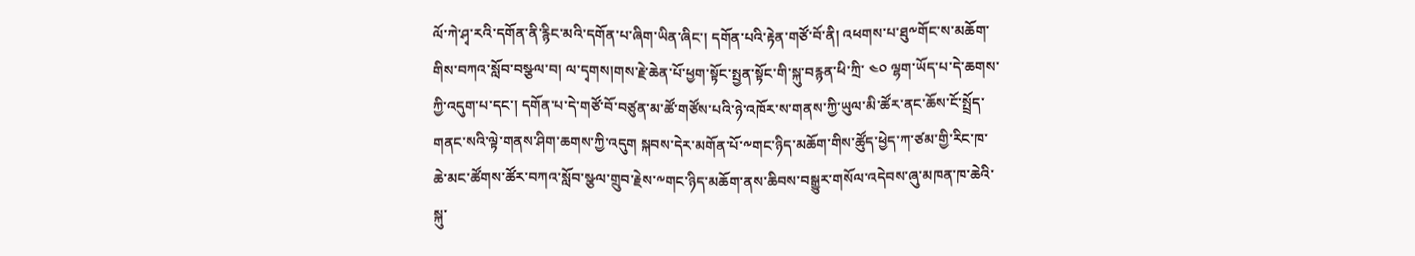ལོ་ཀེ་ཤྭ་རའི་དགོན་ནི་རྙིང་མའི་དགོན་པ་ཞིག་ཡིན་ཞིང་། དགོན་པའི་རྟེན་གཙོ་བོ་ནི། འཕགས་པ་ཐུ༸གོང་ས་མཆོག་གིས་བཀའ་སློབ་བསྩལ་བ། ལ་དྭགས།གས་རྗེ་ཆེན་པོ་ཕྱག་སྟོང་སྤྱན་སྟོང་གི་སྐུ་བརྙན་ཕི་ཀྲི་ ༤༠ ལྷག་ཡོད་པ་དེ་ཆགས་ཀྱི་འདུག་པ་དང་། དགོན་པ་དེ་གཙོ་བོ་བཙུན་མ་ཚོ་གཙོས་པའི་ཉེ་འཁོར་ས་གནས་ཀྱི་ཡུལ་མི་ཚོར་ནང་ཆོས་ངོ་སྤྲོད་གནང་སའི་ལྟེ་གནས་ཤིག་ཆགས་ཀྱི་འདུག སྐབས་དེར་མགོན་པོ་༸གང་ཉིད་མཆོག་གིས་ཚོུད་ཕྱེད་ཀ་ཙམ་གྱི་རིང་ཁ་ཆེ་མང་ཚོགས་ཚོར་བཀའ་སློབ་སྩལ་གྲུབ་རྗེས་༸གང་ཉིད་མཆོག་ནས་ཆིབས་བསྒྱུར་གསོལ་འདེབས་ཞུ་མཁན་ཁ་ཆེའི་སྐུ་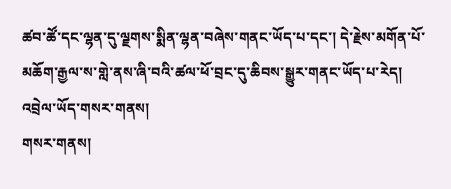ཚབ་ཚོ་དང་ལྷན་དུ་ལྗགས་སྨིན་ལྷན་བཞེས་གནང་ཡོད་པ་དང་། དེ་རྗེས་མགོན་པོ་མཆོག་རྒྱལ་ས་གླེ་ནས་ཞི་བའི་ཚལ་ཕོ་བྲང་དུ་ཆིབས་སྒྱུར་གནང་ཡོད་པ་རེད།
འབྲེལ་ཡོད་གསར་གནས།
གསར་གནས།